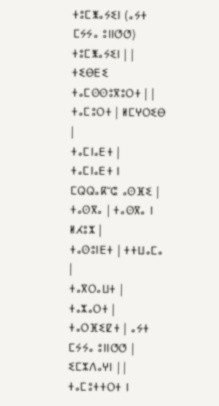ⵜⵓⵎⵥⴰⵢⵉⵏ (ⴰⵢⵜ ⵎⵢⵢⴰ ⵓⵏⵏⵚⵚ)
ⵜⵓⵎⵥⴰⵢⵉⵏ | |
ⵜⵉⴱⴹⵉ ⵜⴰⵎⵙⵙⵓⴳⵓⵔⵜ | |
ⵜⴰⵎⵓⵔⵜ | ⵍⵎⵖⵔⵉⴱ |
ⵜⴰⵎⵏⴰⴹⵜ | ⵜⴰⵎⵏⴰⴹⵜ ⵏ ⵎⵕⵕⴰⴽⵯⵛ ⴰⵙⴼⵉ |
ⵜⴰⵙⴳⴰ | ⵜⴰⵙⴳⴰ ⵏ ⵍⵃⵓⵣ |
ⵜⴰⵙⵓⵏⴹⵜ | ⵜⵜⵡⴰⵎⴰ |
ⵜⴰⴳⵔⴰⵡⵜ | ⵜⴰⵣⴰⵔⵜ |
ⵜⴰⵔⴼⵉⵇⵜ | ⴰⵢⵜ ⵎⵢⵢⴰ ⵓⵏⵏⵚⵚ |
ⵉⵎⵣⴷⴰⵖⵏ | |
ⵜⴰⵎⵓⵜⵜⵔⵜ ⵏ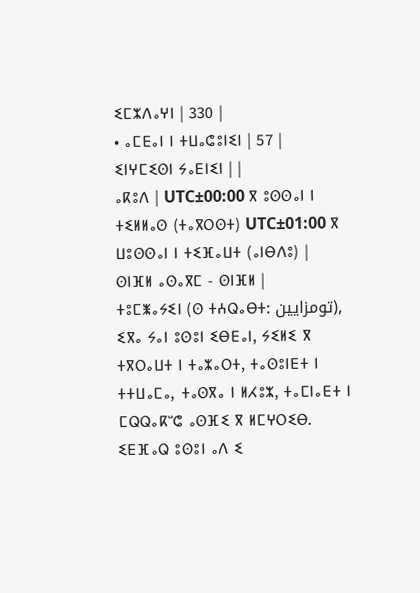ⵉⵎⵣⴷⴰⵖⵏ | 330 |
• ⴰⵎⴹⴰⵏ ⵏ ⵜⵡⴰⵛⵓⵏⵉⵏ | 57 |
ⵉⵏⵖⵎⵉⵙⵏ ⵢⴰⴹⵏⵉⵏ | |
ⴰⴽⵓⴷ | UTC±00:00 ⴳ ⵓⵙⵙⴰⵏ ⵏ ⵜⵉⵍⵍⴰⵙ (ⵜⴰⴳⵔⵙⵜ) UTC±01:00 ⴳ ⵡⵓⵙⵙⴰⵏ ⵏ ⵜⵉⴼⴰⵡⵜ (ⴰⵏⴱⴷⵓ) |
ⵙⵏⴼⵍ ⴰⵙⴰⴳⵎ - ⵙⵏⴼⵍ |
ⵜⵓⵎⵥⴰⵢⵉⵏ (ⵙ ⵜⵄⵕⴰⴱⵜ: تومزايين), ⵉⴳⴰ ⵢⴰⵏ ⵓⵙⵓⵏ ⵉⴱⴹⴰⵏ, ⵢⵉⵍⵉ ⴳ ⵜⴳⵔⴰⵡⵜ ⵏ ⵜⴰⵣⴰⵔⵜ, ⵜⴰⵙⵓⵏⴹⵜ ⵏ ⵜⵜⵡⴰⵎⴰ, ⵜⴰⵙⴳⴰ ⵏ ⵍⵃⵓⵣ, ⵜⴰⵎⵏⴰⴹⵜ ⵏ ⵎⵕⵕⴰⴽⵯⵛ ⴰⵙⴼⵉ ⴳ ⵍⵎⵖⵔⵉⴱ. ⵉⴹⴼⴰⵕ ⵓⵙⵓⵏ ⴰⴷ ⵉ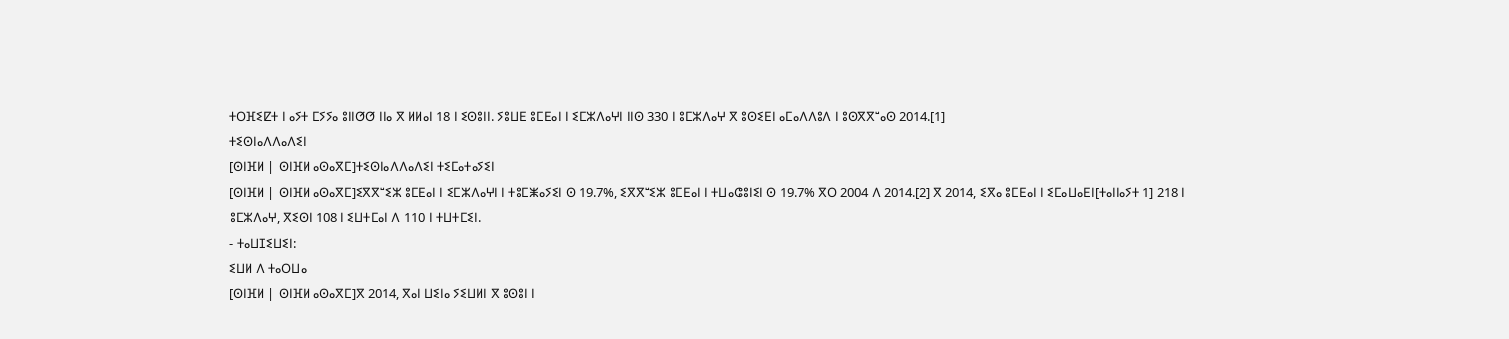ⵜⵔⴼⵉⵇⵜ ⵏ ⴰⵢⵜ ⵎⵢⵢⴰ ⵓⵏⵏⵚⵚ ⵏⵏⴰ ⴳ ⵍⵍⴰⵏ 18 ⵏ ⵉⵙⵓⵏⵏ. ⵢⵓⵡⴹ ⵓⵎⴹⴰⵏ ⵏ ⵉⵎⵣⴷⴰⵖⵏ ⵏⵏⵙ 330 ⵏ ⵓⵎⵣⴷⴰⵖ ⴳ ⵓⵙⵉⴹⵏ ⴰⵎⴰⴷⴷⵓⴷ ⵏ ⵓⵙⴳⴳⵯⴰⵙ 2014.[1]
ⵜⵉⵙⵏⴰⴷⴷⴰⴷⵉⵏ
[ⵙⵏⴼⵍ | ⵙⵏⴼⵍ ⴰⵙⴰⴳⵎ]ⵜⵉⵙⵏⴰⴷⴷⴰⴷⵉⵏ ⵜⵉⵎⴰⵜⴰⵢⵉⵏ
[ⵙⵏⴼⵍ | ⵙⵏⴼⵍ ⴰⵙⴰⴳⵎ]ⵉⴳⴳⵯⵉⵣ ⵓⵎⴹⴰⵏ ⵏ ⵉⵎⵣⴷⴰⵖⵏ ⵏ ⵜⵓⵎⵥⴰⵢⵉⵏ ⵙ 19.7%, ⵉⴳⴳⵯⵉⵣ ⵓⵎⴹⴰⵏ ⵏ ⵜⵡⴰⵛⵓⵏⵉⵏ ⵙ 19.7% ⴳⵔ 2004 ⴷ 2014.[2] ⴳ 2014, ⵉⴳⴰ ⵓⵎⴹⴰⵏ ⵏ ⵉⵎⴰⵡⴰⴹⵏ[ⵜⴰⵏⵏⴰⵢⵜ 1] 218 ⵏ ⵓⵎⵣⴷⴰⵖ, ⴳⵉⵙⵏ 108 ⵏ ⵉⵡⵜⵎⴰⵏ ⴷ 110 ⵏ ⵜⵡⵜⵎⵉⵏ.
- ⵜⴰⵡⵊⵉⵡⵉⵏ:
ⵉⵡⵍ ⴷ ⵜⴰⵔⵡⴰ
[ⵙⵏⴼⵍ | ⵙⵏⴼⵍ ⴰⵙⴰⴳⵎ]ⴳ 2014, ⴳⴰⵏ ⵡⵉⵏⴰ ⵢⵉⵡⵍⵏ ⴳ ⵓⵙⵓⵏ ⵏ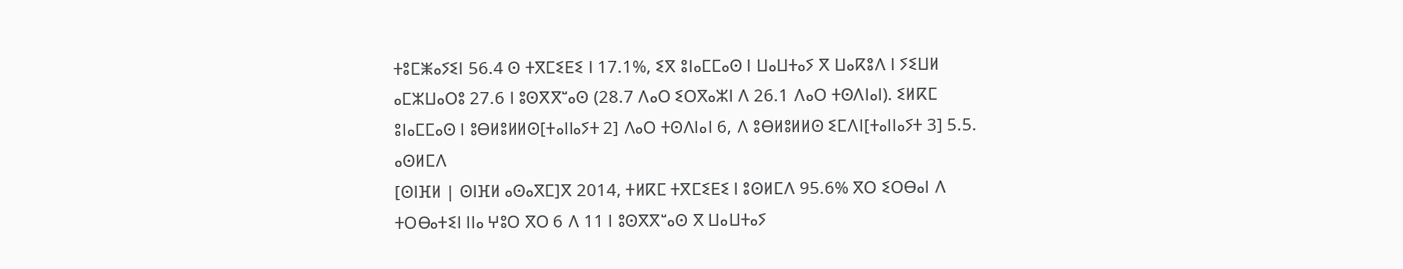ⵜⵓⵎⵥⴰⵢⵉⵏ 56.4 ⵙ ⵜⴳⵎⵉⴹⵉ ⵏ 17.1%, ⵉⴳ ⵓⵏⴰⵎⵎⴰⵙ ⵏ ⵡⴰⵡⵜⴰⵢ ⴳ ⵡⴰⴽⵓⴷ ⵏ ⵢⵉⵡⵍ ⴰⵎⵣⵡⴰⵔⵓ 27.6 ⵏ ⵓⵙⴳⴳⵯⴰⵙ (28.7 ⴷⴰⵔ ⵉⵔⴳⴰⵣⵏ ⴷ 26.1 ⴷⴰⵔ ⵜⵙⴷⵏⴰⵏ). ⵉⵍⴽⵎ ⵓⵏⴰⵎⵎⴰⵙ ⵏ ⵓⴱⵍⵓⵍⵍⵙ[ⵜⴰⵏⵏⴰⵢⵜ 2] ⴷⴰⵔ ⵜⵙⴷⵏⴰⵏ 6, ⴷ ⵓⴱⵍⵓⵍⵍⵙ ⵉⵎⴷⵏ[ⵜⴰⵏⵏⴰⵢⵜ 3] 5.5.
ⴰⵙⵍⵎⴷ
[ⵙⵏⴼⵍ | ⵙⵏⴼⵍ ⴰⵙⴰⴳⵎ]ⴳ 2014, ⵜⵍⴽⵎ ⵜⴳⵎⵉⴹⵉ ⵏ ⵓⵙⵍⵎⴷ 95.6% ⴳⵔ ⵉⵔⴱⴰⵏ ⴷ ⵜⵔⴱⴰⵜⵉⵏ ⵏⵏⴰ ⵖⵓⵔ ⴳⵔ 6 ⴷ 11 ⵏ ⵓⵙⴳⴳⵯⴰⵙ ⴳ ⵡⴰⵡⵜⴰⵢ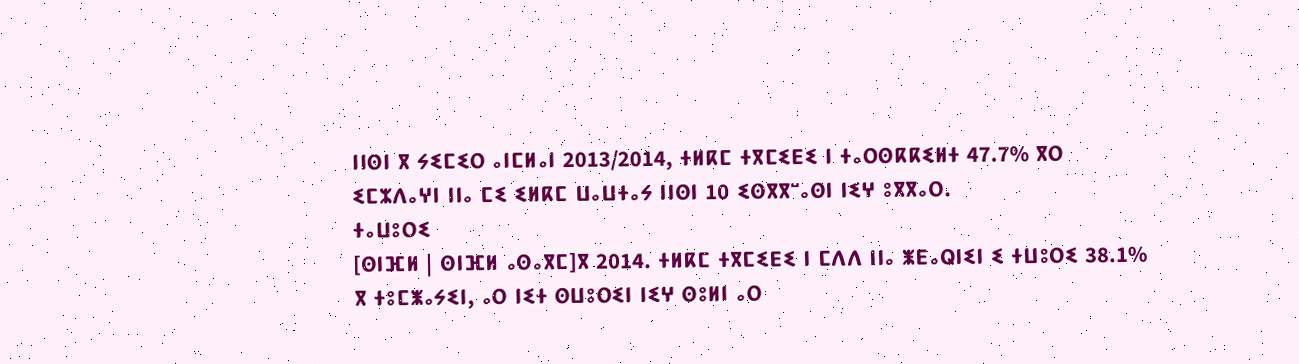ⵏⵏⵙⵏ ⴳ ⵢⵉⵎⵉⵔ ⴰⵏⵎⵍⴰⵏ 2013/2014, ⵜⵍⴽⵎ ⵜⴳⵎⵉⴹⵉ ⵏ ⵜⴰⵔⵙⴽⴽⵉⵍⵜ 47.7% ⴳⵔ ⵉⵎⵣⴷⴰⵖⵏ ⵏⵏⴰ ⵎⵉ ⵉⵍⴽⵎ ⵡⴰⵡⵜⴰⵢ ⵏⵏⵙⵏ 10 ⵉⵙⴳⴳⵯⴰⵙⵏ ⵏⵉⵖ ⵓⴳⴳⴰⵔ.
ⵜⴰⵡⵓⵔⵉ
[ⵙⵏⴼⵍ | ⵙⵏⴼⵍ ⴰⵙⴰⴳⵎ]ⴳ 2014. ⵜⵍⴽⵎ ⵜⴳⵎⵉⴹⵉ ⵏ ⵎⴷⴷ ⵏⵏⴰ ⵥⴹⴰⵕⵏⵉⵏ ⵉ ⵜⵡⵓⵔⵉ 38.1% ⴳ ⵜⵓⵎⵥⴰⵢⵉⵏ, ⴰⵔ ⵏⵉⵜ ⵙⵡⵓⵔⵉⵏ ⵏⵉⵖ ⵙⵓⵍⵏ ⴰⵔ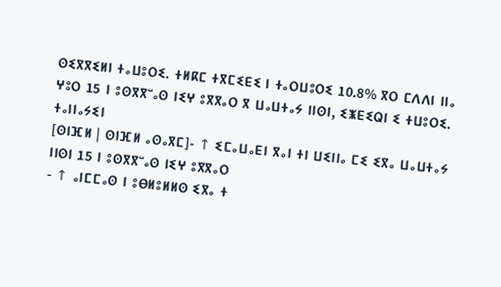ⵙⵉⴳⴳⵉⵍⵏ ⵜⴰⵡⵓⵔⵉ. ⵜⵍⴽⵎ ⵜⴳⵎⵉⴹⵉ ⵏ ⵜⴰⵔⵡⵓⵔⵉ 10.8% ⴳⵔ ⵎⴷⴷⵏ ⵏⵏⴰ ⵖⵓⵔ 15 ⵏ ⵓⵙⴳⴳⵯⴰⵙ ⵏⵉⵖ ⵓⴳⴳⴰⵔ ⴳ ⵡⴰⵡⵜⴰⵢ ⵏⵏⵙⵏ, ⵉⵥⴹⵉⵕⵏ ⵉ ⵜⵡⵓⵔⵉ.
ⵜⴰⵏⵏⴰⵢⵉⵏ
[ⵙⵏⴼⵍ | ⵙⵏⴼⵍ ⴰⵙⴰⴳⵎ]- ↑ ⵉⵎⴰⵡⴰⴹⵏ ⴳⴰⵏ ⵜⵏ ⵡⵉⵏⵏⴰ ⵎⵉ ⵉⴳⴰ ⵡⴰⵡⵜⴰⵢ ⵏⵏⵙⵏ 15 ⵏ ⵓⵙⴳⴳⵯⴰⵙ ⵏⵉⵖ ⵓⴳⴳⴰⵔ
- ↑ ⴰⵏⵎⵎⴰⵙ ⵏ ⵓⴱⵍⵓⵍⵍⵙ ⵉⴳⴰ ⵜ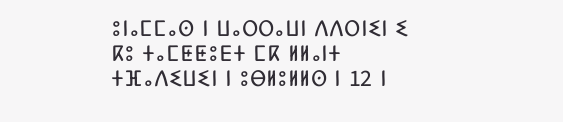ⵓⵏⴰⵎⵎⴰⵙ ⵏ ⵡⴰⵔⵔⴰⵡⵏ ⴷⴷⵔⵏⵉⵏ ⵉ ⴽⵓ ⵜⴰⵎⵟⵟⵓⴹⵜ ⵎⴽ ⵍⵍⴰⵏⵜ ⵜⴼⴰⴷⵉⵡⵉⵏ ⵏ ⵓⴱⵍⵓⵍⵍⵙ ⵏ 12 ⵏ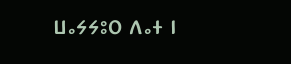ⵡⴰⵢⵢⵓⵔ ⴷⴰⵜ ⵏ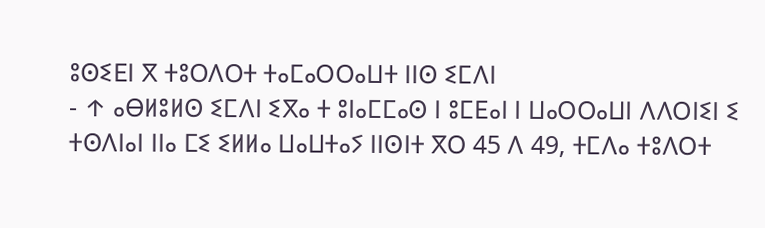ⵓⵙⵉⴹⵏ ⴳ ⵜⵓⵔⴷⵔⵜ ⵜⴰⵎⴰⵔⵔⴰⵡⵜ ⵏⵏⵙ ⵉⵎⴷⵏ
- ↑ ⴰⴱⵍⵓⵍⵙ ⵉⵎⴷⵏ ⵉⴳⴰ ⵜ ⵓⵏⴰⵎⵎⴰⵙ ⵏ ⵓⵎⴹⴰⵏ ⵏ ⵡⴰⵔⵔⴰⵡⵏ ⴷⴷⵔⵏⵉⵏ ⵉ ⵜⵙⴷⵏⴰⵏ ⵏⵏⴰ ⵎⵉ ⵉⵍⵍⴰ ⵡⴰⵡⵜⴰⵢ ⵏⵏⵙⵏⵜ ⴳⵔ 45 ⴷ 49, ⵜⵎⴷⴰ ⵜⵓⴷⵔⵜ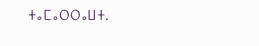ⵜⴰⵎⴰⵔⵔⴰⵡⵜ.